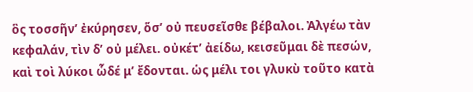ὃς τοσσῆνʼ ἐκύρησεν, ὅσʼ οὐ πευσεῖσθε βέβαλοι. Ἀλγέω τὰν κεφαλάν, τὶν δʼ οὐ μέλει. οὐκέτʼ ἀείδω, κεισεῦμαι δὲ πεσών, καὶ τοὶ λύκοι ὧδέ μʼ ἔδονται. ὡς μέλι τοι γλυκὺ τοῦτο κατὰ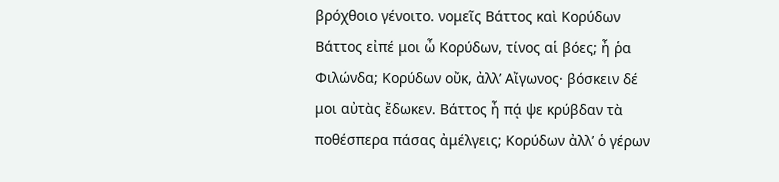βρόχθοιο γένοιτο. νομεῖς Βάττος καὶ Κορύδων Βάττος εἰπέ μοι ὦ Κορύδων, τίνος αἱ βόες; ἦ ῥα Φιλώνδα; Κορύδων οὔκ, ἀλλʼ Αἴγωνος· βόσκειν δέ μοι αὐτὰς ἔδωκεν. Βάττος ἦ πᾴ ψε κρύβδαν τὰ ποθέσπερα πάσας ἀμέλγεις; Κορύδων ἀλλʼ ὁ γέρων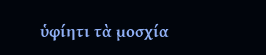ὑφίητι τὰ μοσχία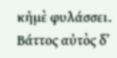κἠμὲ φυλάσσει. Βάττος αὐτὸς δʼ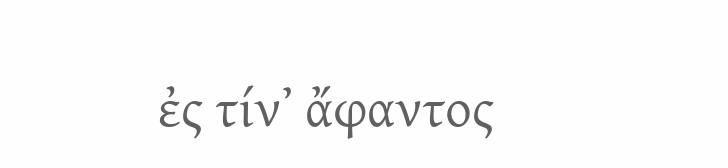ἐς τίνʼ ἄφαντος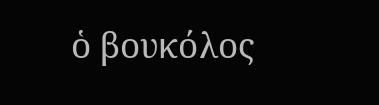ὁ βουκόλος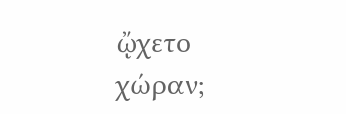ᾤχετο χώραν;